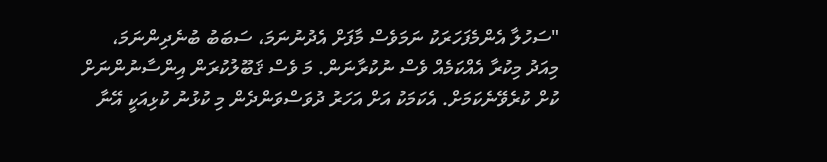"ސަހުލާ އެންމެފަހަރަކު ނަމަވެސް މާފަށް އެދުނުނަމަ، ސަބަބު ބުނެދިންނަމަ، މިއަދު މިކުރާ އެއްކަމެއް ވެސް ނުކުރާނަން. މަ ވެސް ޤަބޫލުކުރަން އިންސާނުންނަށް ކުށް ކުރެވޭނެކަމަށް. އެކަމަކު އަށް އަހަރު ދުވަސްވަންދެން މި ކުޅުނު ކުޅިއަކީ އޭނާ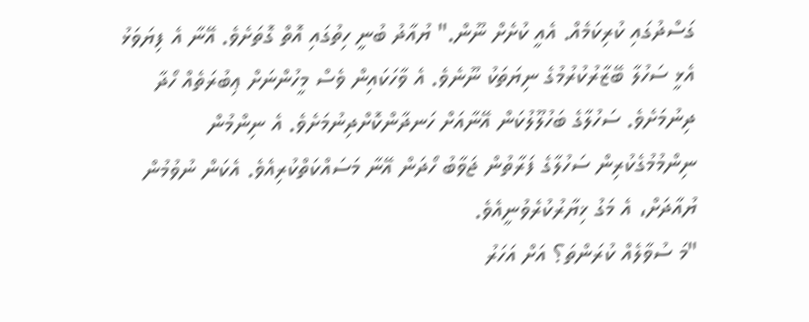ގަސްދުގައި ކުރިކަމެއް. އެއީ ކުށެށް ނޫން." ޔުއާދު ބުނީ ހިތުގައި އޮތް ގޮތަށެވެ. އޭނާ އެ ފިޔަވަޅު އެޅީ ސަހުލާ ބޭޒާރުކުރުމުގެ ނިޔަތަކު ނޫނެވެ. އެ ވާހަކައިން ވެސް މީހުންނަށް ޢިބުރަތެއް ހޯދާ ދިނުމަށެވެ. ސަހުލާގެ ބަހުލޫލުކަން އޭނާއަށް ހަނދާންކޮށްދިނުމަށެވެ. އެ ނިންމުން ނިންމުމުގެކުރިން ސަހުލާގެ ފަރާތުން ޖަވާބު ހޯދަން އޭނާ މަސައްކަތްކުރިއެވެ. އެކަން ނުވުމުން ޔުއާދަށް، އެ މަގު ޚިޔާރުކުރެވުނީއެވެ.
"މަ ސުވާލެއް ކުރަންތަ؟ އަށް އަހަރު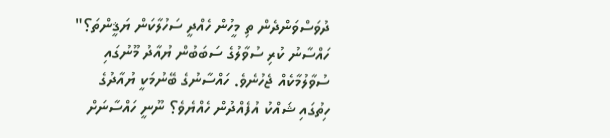ދުވަސްވަންދެން ތި މީހުން ހެއްދީ ސަހުލާކަން ޔަޤީންތަ؟" ހައްސާނު ކުރި ސުވާލުގެ ސަބަބުން ޔުއާދު މޫނުގައި ސުވާލުމާކެއް ޖެހުނެވެ. ހައްސާނުގެ ބޭނުމަކީ ޔުއާދުގެ ހިތުގައި ޝައްކު އުފެއްދުން ހެއްޔެވެ؟ ނޫނީ ހައްސާނަށް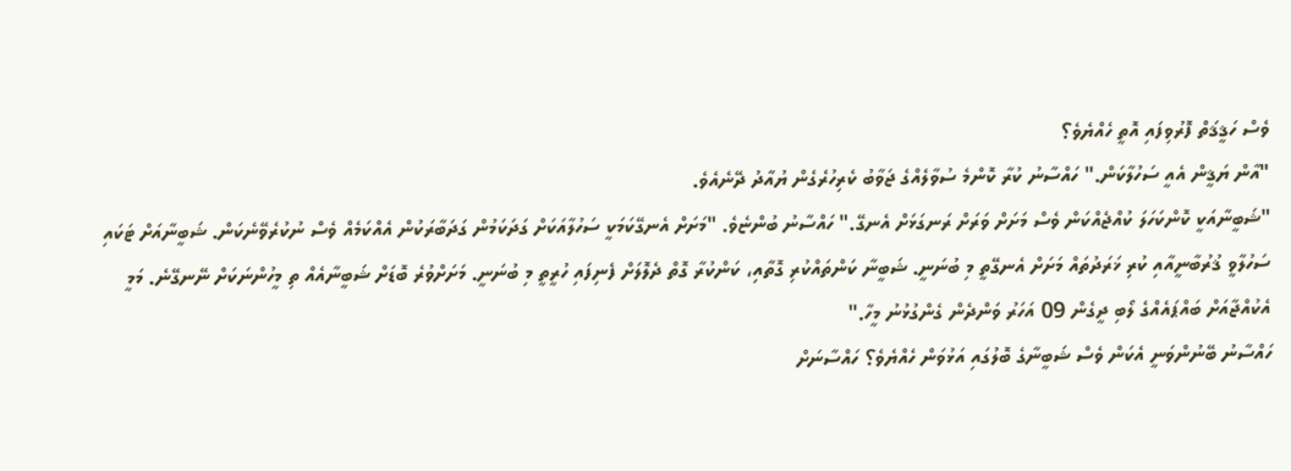ވެސް ހަޤީޤަތް ފޮރުވިފައި އޮތީ ހެއްޔެވެ؟
"އާން ޔަޤީން އެއީ ސަހުލާކަން." ހައްސާނު ކުރާ ކޮންމެ ސުވާލެއްގެ ޖަވާބު ކެރިހުރެގެން ޔުއާދު ދޭނެއެވެ.
"ޝަބީނާއަކީ ކޮންކަހަލަ ކުއްޖެއްކަން ވެސް މަށަށް ވަރަށް ރަނގަޅަށް އެނގޭ." ހައްސާނު ބުންޏެވެ. "މަށަށް އެނގޭކަމަކީ ސަހުލާއަކަށް ގަދަކަމުން ގަދަބާރަކުން އެއްކަމެއް ވެސް ނުކުރެވޭނެކަން. ޝަބީނާއަށް ޓަކައި ސަހުލާވީ ޤުރުބާނީއާއި ކުރި ޚަރަދުތައް މަށަށް އެނގޭތީ މި ބުނަނީ. ޝަބީނާ ކަންތައްކުރި ގޮތާއި، ކަންކުރާ ގޮތް ދެލޮލަށް ފެނިފައި ހުރީތީ މި ބުނަނީ. މަށަށްވުރެ ބޮޑަށް ޝަބީނާއެއް ތި މީހުންނަކަށް ނޭނގޭނެ. މަމީ އެކުއްޖާއަށް ބައްޕައެއްގެ ލޯބި ދީގެން 09 އަހަރު ވަންދެން ގެންގުޅުނު މީހާ."
ހައްސާނު ބޭނުންވަނީ އެކަން ވެސް ޝަބީނާގެ ބޮލުގައި އަޅުވަން ހެއްޔެވެ؟ ހައްސާނަށް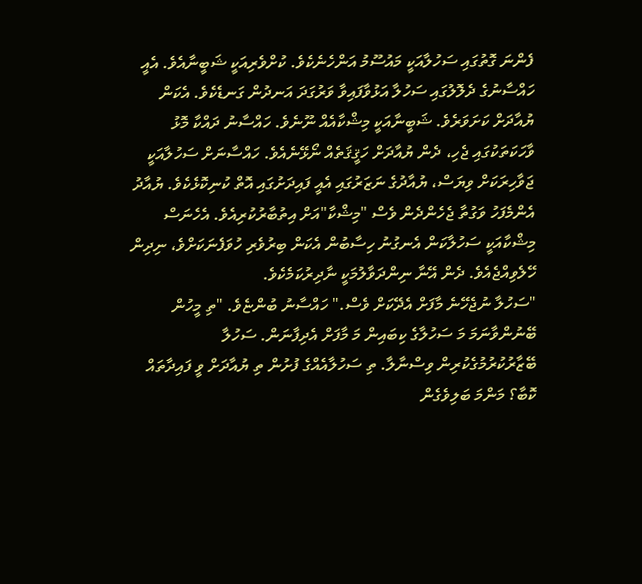ފެންނަ ގޮތުގައި ސަހުލާއަކީ މައުސޫމު އަންހެނެކެވެ. ކުށްވެރިއަކީ ޝަބީނާއެވެ. އެއީ ހައްސާނުގެ ދެލޮލުގައި ސަހުލާ އަޅުވާފައިވާ ވަރުގަދަ އަނދުން ގަނޑެކެވެ. އެކަން ޔުއާދަށް ކަށަވަރެވެ. ޝަބީނާއަކީ މިޝްކާއެއް ނޫނެވެ. ހައްސާނު ދައްކާ މޮޅު ވާހަކަތަކުގައި ޖެހި، ދެން ޔުއާދަށް ހަޤީޤަތެއް ނޯޅޭނެއެވެ. ހައްސާނަށް ސަހުލާއަކީ ޖަވާހިރަކަށް ވިޔަސް، ޔުއާދުގެ ނަޒަރުގައި އެއީ ފައިދަށުގައި އޮތް ކުނިކޮޅެކެވެ. ޔުއާދު އެންމެފަހު ވަގުތާ ޖެހެންދެން ވެސް "މިޝްކާ"އަށް އިތުބާރުކުރިއެވެ. އެހެނަސް މިޝްކާއަކީ ސަހުލާކަން އެނގުނު ހިސާބުން އެކަން ބިރުވެރި ހުވަފެނަކަށްވެ، ނިދިން ހޭލެވިއްޖެއެވެ. ދެން އޭނާ ނިންދަވާލުމަކީ ނާދިރުކަމެކެވެ.
"ސަހުލާ ނުޖެހޭނެ މާފަށް އެދޭކަށް ވެސް." ހައްސާނު ބުންޏެވެ. "ތި މީހުން ބޭނުންވާނަމަ މަ ސަހުލާގެ ކިބައިން މަ މާފަށް އެދިފާނަން. ސަހުލާ ބޭޒާރުކުރުމުގެކުރިން ވިސްނާލާ. ތި ސަހުލާއެއްގެ ފުށުން ތި ޔުއާދަށް ވީ ފައިދާތައް ކޮބާ؟ މަންމަ ބަލިވެގެން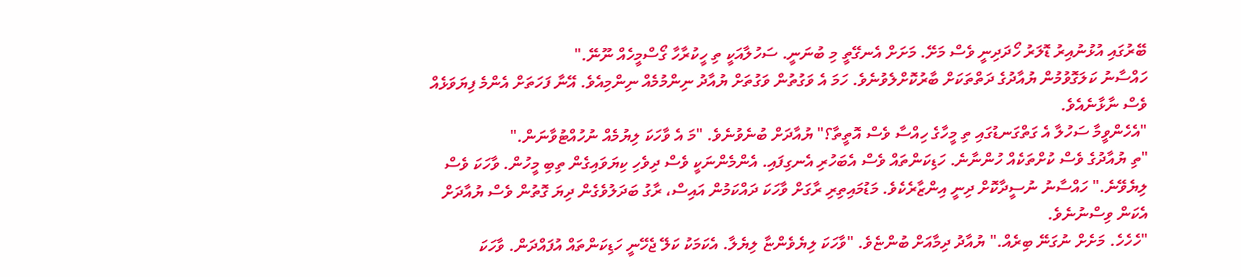ބޭރުގައި އުޅުނުއިރު ޑޮލަރު ހޯދަދިނީ ވެސް މަށޭ. މަށަށް އެނގޭތީ މި ބުނަނީ. ސަހުލާއަކީ ތި ހީކުރާހާ ގޯސްމީހެއް ނޫނޭ."
ހައްސާނު ކަލަގޮވުމުން ޔުއާދުގެ ދަތްތަކަށް ބާރުކޮށްލެވުނެވެ. ހަމަ އެ ވަގުތުން ވަގުތަށް ޔުއާދު ނިންމުމެއް ނިންމިއެވެ. އޭނާ ފަހަތަށް އެންމެ ފިޔަވަޅެއް ވެސް ނާޅާނެއެވެ.
"އެހެންވީމާ ސަހުލާ އެ ގަތްގަނޑުގައި ތި މީހާގެ ހިއްސާ ވެސް އޮތީތާ؟" ޔުއާދަށް ބުނެވުނެވެ. "މަ އެ ވާހަކަ ލިޔުމެއް ނުހުއްޓުވާނަން."
"ތި ޔުއާދުގެ ވެސް ކުށްތަކެއް ހުންނާނެ. ހަޑިކަންތައް ވެސް އެބަހުރި އެނގިފައި. އެންމެންނަކީ ވެސް ދިވެހި ކިޔަވައިގެން ތިބި މީހުން. ވާހަކަ ވެސް ލިޔެވޭނެ." ހައްސާނު ނުސީދާކޮށް ދިނީ އިންޒާރެކެވެ. މަޑުމައިތިރި ރާގަށް ވާހަކަ ދައްކަމުން އައިސް، ރާގު ބަދަލުވެގެން ދިޔަ ގޮތުން ވެސް ޔުއާދަށް އެކަން ވިސްނުނެވެ.
"ހެހެހެ. މަށެށް ނުގަނޭ ބިރެއް." ޔުއާދު ދިމާއަށް ބުންޏެވެ. "ވާހަކަ ލިޔެވެންޏާ ލިޔެލާ. އެކަމަކު ކަލޭ ޖެހޭނީ ހަޑިކަންތައް އުފައްދަން. ވާހަކަ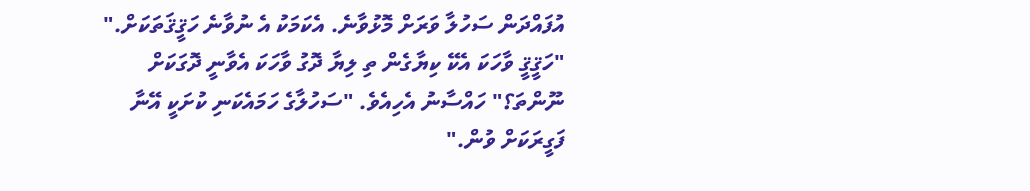އުފައްދަން ސަހުލާ ވަރަށް މޮޅުވާނެ. އެކަމަކު އެ ނުވާނެ ހަޤީޤަތަކަށް."
"ހަޤީޤީ ވާހަކަ އެކޭ ކިޔާގެން ތި ލިޔާ ދޮގު ވާހަކަ އެވާނީ ދޮގަކަށް ނޫންތަ؟" ހައްސާނު އެހިއެވެ. "ސަހުލާގެ ހަމައެކަނި ކުށަކީ އޭނާ ފަގީރަކަށް ވުން."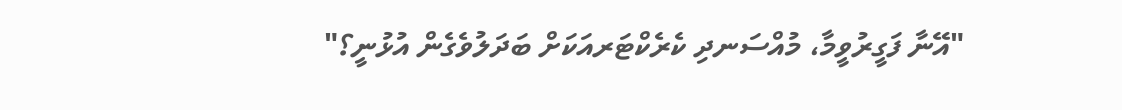"އޭނާ ފަގީރުވީމާ، މުއްސަނދި ކެރެކްޓަރއަކަށް ބަދަލުވެގެން އުޅުނީ؟"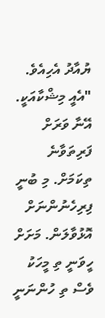ޔުއާދު އެހިއެވެ. "އެއީ މިޝްކާއަކީ. އޭނާ ވަރަށް ފަރިތަވާނެ ތިކަމަށް. މި ބުނީ ފިރިހެނުންނަށް އޮޅުވާލަން. މަށަށް ހީވަނީ ތި މީހަކު ވެސް ތި ހުންނަނީ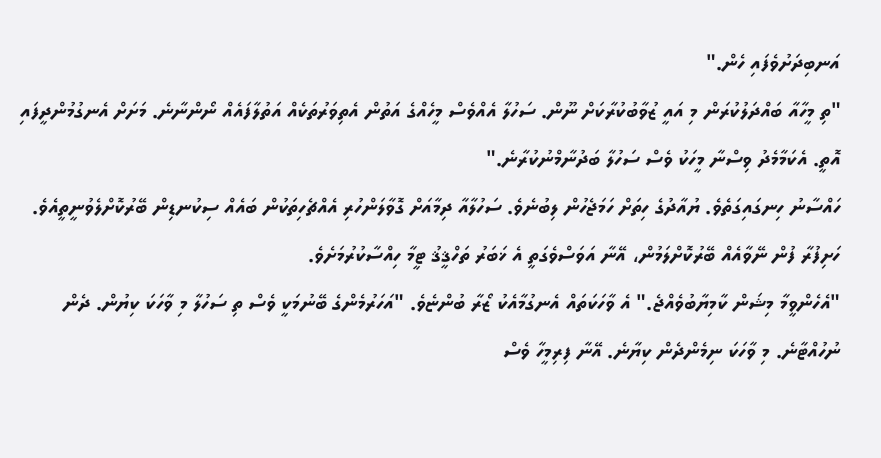އަނބިދަށުވެފައި ހެން."
"ތި މީހާއާ ބައްދަލުކުރަން މި އައީ ޒުވާބުކުރާކަށް ނޫން. ސަހުލާ އެއްވެސް މީހެއްގެ އަތުން އެތިވަރުތަކެއް އަތުލާފައެއް ނޯންނާނެ. މަށަށް އެނގުމުންދީފައި އޮތީ. އެކަމާމެދު ވިސްނާ މީހަކު ވެސް ސަހުލާ ބަދުނާމްނުކުރާނެ."
ހައްސާނު ހިނގައިގަތެވެ. ޔުއާދުގެ ހިތަށް ހަމަޖެހުން ލިބުނެވެ. ސަހުލާއާ ދިމާއަށް ގޮވާލަންހުރި އެއްޗެހިތަކުން ބައެއް ސިކުނޑިން ބޭރުކޮށްލެވުނީތީއެވެ. ހަށިފުރާ ފުން ނޭވާއެއް ބޭރުކޮށްލަމުން، އޭނާ އަވަސްވެގަތީ އެ ޚަބަރު ތަހްޤީޤު ޓީމާ ހިއްސާކުރުމަށެވެ.
"އެހެންވީމާ މިޝަން ކާމިޔާބުވެއްޖެ." އެ ވާހަކަތައް އެނގުމާއެކު ޒޯރާ ބުންޏެވެ. "އަހަރުމެންގެ ބޭނުމަކީ ވެސް ތި ސަހުލާ މި ވާހަކަ ކިޔުން. ދެން ނުހުއްޓާނެ. މި ވާހަކަ ނިމެންދެން ކިޔާނެ. އޭނާ ފިރިމީހާ ވެސް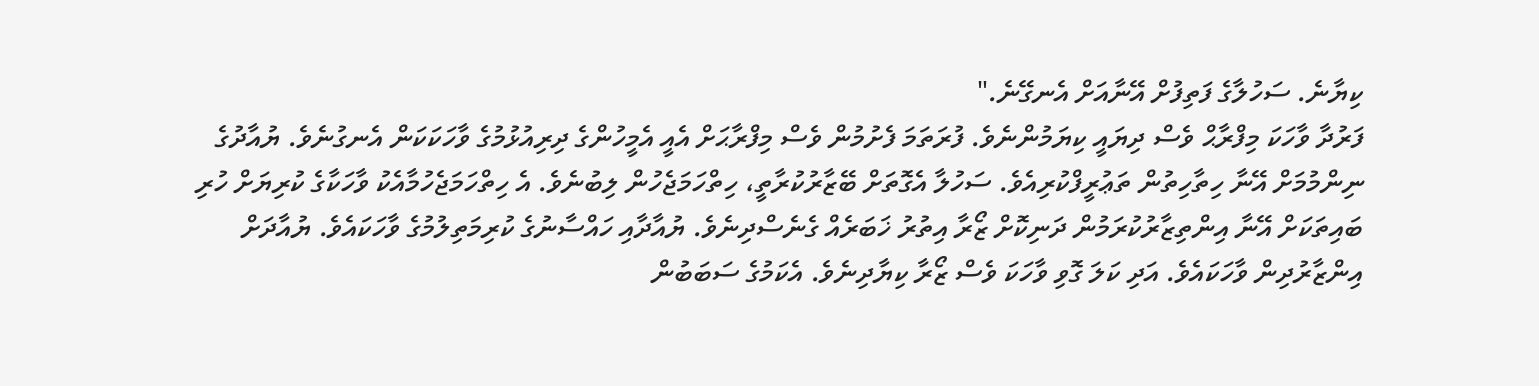ކިޔާނެ. ސަހުލާގެ ފަތިފުށް އޭނާއަށް އެނގޭނެ."
ފަރުދާ ވާހަކަ މިފްރާޙް ވެސް ދިޔައީ ކިޔަމުންނެވެ. ފުރަތަމަ ފެށުމުން ވެސް މިފްރާޙަށް އެއީ އެމީހުންގެ ދިރިއުޅުމުގެ ވާހަކަކަން އެނގުނެވެ. ޔުއާދުގެ ނިންމުމަށް އޭނާ ހިތާހިތުން ތަޢުރީފްކުރިއެވެ. ސަހުލާ އެގޮތަށް ބޭޒާރުކުރާތީ، ހިތްހަމަޖެހުން ލިބުނެވެ. އެ ހިތްހަމަޖެހުމާއެކު ވާހަކާގެ ކުރިޔަށް ހުރި ބައިތަކަށް އޭނާ އިންތިޒާރުކުރަމުން ދަނިކޮށް ޒޯރާ އިތުރު ޚަބަރެއް ގެނެސްދިނެވެ. ޔުއާދާއި ހައްސާނުގެ ކުރިމަތިލުމުގެ ވާހަކައެވެ. ޔުއާދަށް އިންޒާރުދިން ވާހަކައެވެ. އަދި ކަލަ ގޮވި ވާހަކަ ވެސް ޒޯރާ ކިޔާދިނެވެ. އެކަމުގެ ސަބަބުން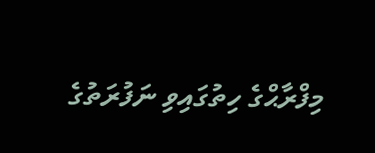މިފްރާޙްގެ ހިތުގައިވި ނަފުރަތުގެ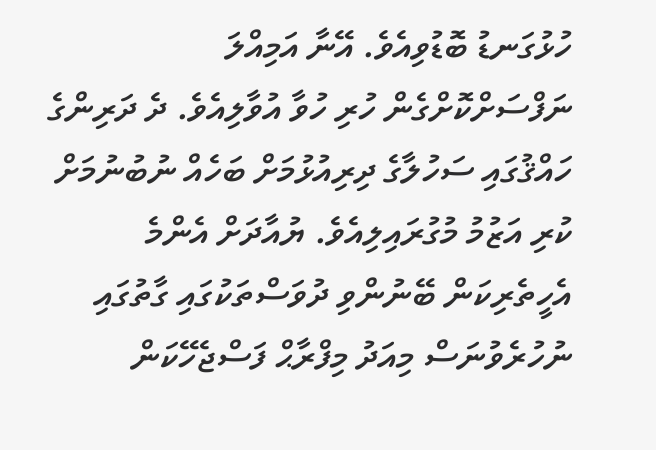ހުޅުގަނޑު ބޮޑުވިއެވެ. އޭނާ އަމިއްލަ ނަފްސަށްކޮށްގެން ހުރި ހުވާ އުވާލިއެވެ. ދެ ދަރިންގެ ހައްޤުގައި ސަހުލާގެ ދިރިއުޅުމަށް ބަހެއް ނުބުނުމަށް ކުރި އަޒުމު މުގުރައިލިއެވެ. ޔުއާދަށް އެންމެ އެހީތެރިކަން ބޭނުންވި ދުވަސްތަކުގައި ގާތުގައި ނުހުރެވުނަސް މިއަދު މިފްރާޙް ފަސްޖެހޭކަން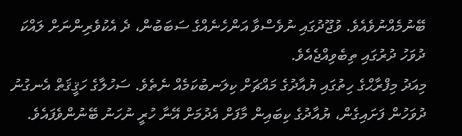ބޭނުމެއްނުވެއެވެ. ވުޖޫދުގައި ނުވެސްވާ އަންހެނެއްގެ ސަބަބުން، ދެ އެކުވެރިންނަށް ލައްކަ ދުވަހު ދުރުގައި ތިބެވިއްޖެއެވެ.
މިއަދު މިފްރާޙްގެ ހިތުގައި ޔުއާދުގެ މައްޗަށް ކިލަނބުކަމެއް ނެތެވެ. ސަހުލާގެ ހަޤީޤަތް އެނގުނު ދުވަހުން ފަށައިގެން، ޔުއާދުގެ ކިބައިން މާފަށް އެދުމަށް އޭނާ ހުރީ ނުހަނު ބޭނުންވެފައެވެ.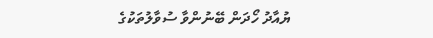ޔުއާދު ހޯދަން ބޭނުންވާ ސުވާލުތަކުގެ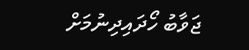ޖަވާބު ހޯދައިދިނުމަށް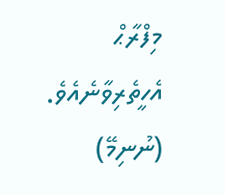މިފްރާޙް އެހީތެރިވާނެއެވެ.
(ނުނިމޭ)